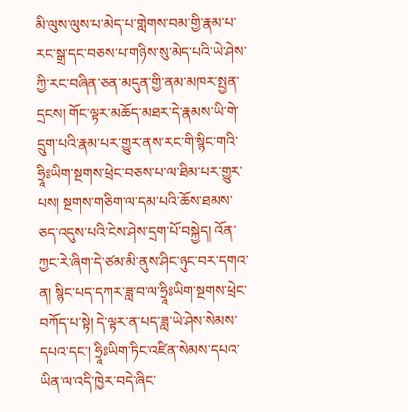མི་ལུས་ལུས་པ་མེད་པ་གླེགས་བམ་གྱི་རྣམ་པ་རང་སྒྲ་དང་བཅས་པ་གཉིས་སུ་མེད་པའི་ཡེ་ཤེས་ཀྱི་རང་བཞིན་ཅན་མདུན་གྱི་ནམ་མཁར་སྤྱན་དྲངས། གོང་ལྟར་མཆོད་མཐར་དེ་རྣམས་ཡི་གེ་དྲུག་པའི་རྣམ་པར་གྱུར་ནས་རང་གི་སྙིང་གའི་ཧྲཱིཿཡིག་སྔགས་ཕྲེང་བཅས་པ་ལ་ཐིམ་པར་གྱུར་པས། སྔགས་གཅིག་ལ་དམ་པའི་ཆོས་ཐམས་ཅད་འདུས་པའི་ངེས་ཤེས་དྲག་པོ་བསྐྱེད། འོན་ཀྱང་རེ་ཞིག་དེ་ཙམ་མི་ནུས་ཤིང་ཉུང་བར་དགའ་ན། སྙིང་པད་དཀར་ཟླ་བ་ལ་ཧྲཱིཿཡིག་སྔགས་ཕྲེང་བཀོད་པ་སྟེ། དེ་ལྟར་ན་པད་ཟླ་ཡེ་ཤེས་སེམས་དཔའ་དང་། ཧྲཱིཿཡིག་ཏིང་འཛིན་སེམས་དཔའ་ཡིན་ལ་འདི་ཁྱེར་བདེ་ཞིང་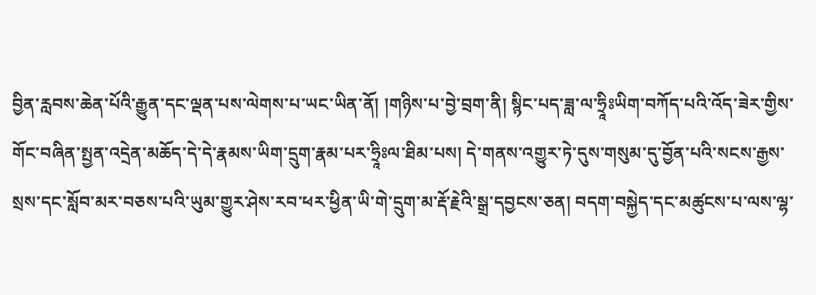བྱིན་རླབས་ཆེན་པོའི་རྒྱུན་དང་ལྡན་པས་ལེགས་པ་ཡང་ཡིན་ནོ། །གཉིས་པ་བྱེ་བྲག་ནི། སྙིང་པད་ཟླ་ལ་ཧྲཱིཿཡིག་བཀོད་པའི་འོད་ཟེར་གྱིས་གོང་བཞིན་སྤྱན་འདྲེན་མཆོད་དེ་དེ་རྣམས་ཡིག་དྲུག་རྣམ་པར་ཧྲཱིཿལ་ཐིམ་པས། དེ་གནས་འགྱུར་ཏེ་དུས་གསུམ་དུ་བྱོན་པའི་སངས་རྒྱས་སྲས་དང་སློབ་མར་བཅས་པའི་ཡུམ་གྱུར་ཤེས་རབ་ཕར་ཕྱིན་ཡི་གེ་དྲུག་མ་རྡོ་རྗེའི་སྒྲ་དབྱངས་ཅན། བདག་བསྐྱེད་དང་མཚུངས་པ་ལས་ལྷ་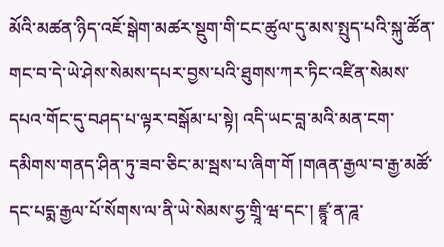མོའི་མཚན་ཉིད་འཇོ་སྒེག་མཚར་སྡུག་གི་ངང་ཚུལ་དུ་མས་སྤུད་པའི་སྐུ་ཚོན་གང་བ་དེ་ཡེ་ཤེས་སེམས་དཔར་བྱས་པའི་ཐུགས་ཀར་ཏིང་འཛིན་སེམས་དཔའ་གོང་དུ་བཤད་པ་ལྟར་བསྒོམ་པ་སྟེ། འདི་ཡང་བླ་མའི་མན་ངག་དམིགས་གནད་ཤིན་ཏུ་ཟབ་ཅིང་མ་སྦས་པ་ཞིག་གོ །གཞན་རྒྱལ་བ་རྒྱ་མཚོ་དང་པདྨ་རྒྱལ་པོ་སོགས་ལ་ནི་ཡེ་སེམས་ཧྱ་གྲཱི་ཝ་དང་། ཛྙཱ་ན་ཌཱ་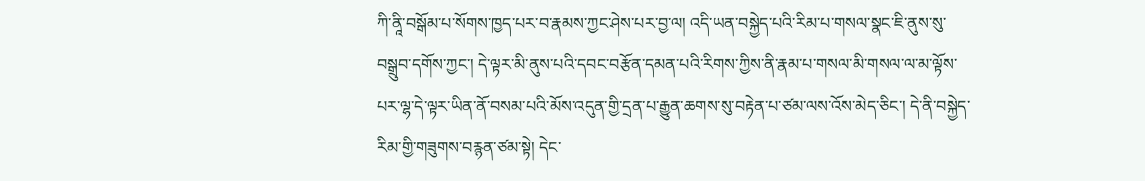ཀི་ནཱི་བསྒོམ་པ་སོགས་ཁྱད་པར་བ་རྣམས་ཀྱང་ཤེས་པར་བྱ་ལ། འདི་ཡན་བསྐྱེད་པའི་རིམ་པ་གསལ་སྣང་ཇི་ནུས་སུ་བསྒྲུབ་དགོས་ཀྱང་། དེ་ལྟར་མི་ནུས་པའི་དབང་བརྩོན་དམན་པའི་རིགས་ཀྱིས་ནི་རྣམ་པ་གསལ་མི་གསལ་ལ་མ་ལྟོས་པར་ལྷ་དེ་ལྟར་ཡིན་ནོ་བསམ་པའི་མོས་འདུན་གྱི་དྲན་པ་རྒྱུན་ཆགས་སུ་བརྟེན་པ་ཙམ་ལས་འོས་མེད་ཅིང་། དེ་ནི་བསྐྱེད་རིམ་གྱི་གཟུགས་བརྙན་ཙམ་སྟེ། དེང་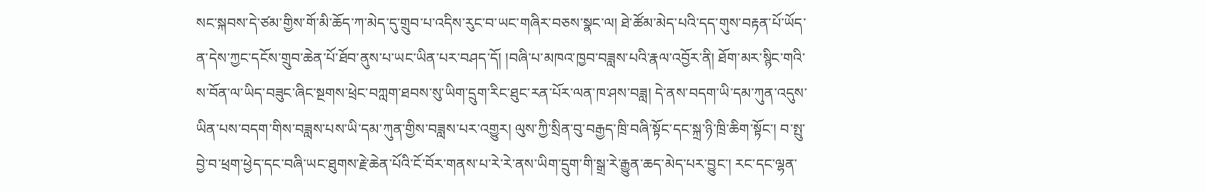སང་སྐབས་དེ་ཙམ་གྱིས་གོ་མི་ཆོད་ཀ་མེད་དུ་གྲུབ་པ་འདིས་རུང་བ་ཡང་གཞིར་བཅས་སྣང་ལ། ཐེ་ཚོམ་མེད་པའི་དད་གུས་བརྟན་པོ་ཡོད་ན་དེས་ཀྱང་དངོས་གྲུབ་ཆེན་པོ་ཐོབ་ནུས་པ་ཡང་ཡིན་པར་བཤད་དོ། །བཞི་པ་མཁའ་ཁྱབ་བཟླས་པའི་རྣལ་འབྱོར་ནི། ཐོག་མར་སྙིང་གའི་ས་བོན་ལ་ཡིད་བཟུང་ཞིང་སྔགས་ཕྲེང་བཀླག་ཐབས་སུ་ཡིག་དྲུག་རིང་ཐུང་རན་པོར་ལན་ཁ་ཤས་བཟླ། དེ་ནས་བདག་ཡི་དམ་ཀུན་འདུས་ཡིན་པས་བདག་གིས་བཟླས་པས་ཡི་དམ་ཀུན་གྱིས་བཟླས་པར་འགྱུར། ལུས་ཀྱི་སྲིན་བུ་བརྒྱད་ཁྲི་བཞི་སྟོང་དང་སྐྲ་ཉི་ཁྲི་ཆིག་སྟོང་། བ་སྤུ་བྱེ་བ་ཕྲག་ཕྱེད་དང་བཞི་ཡང་ཐུགས་རྗེ་ཆེན་པོའི་ངོ་བོར་གནས་པ་རེ་རེ་ནས་ཡིག་དྲུག་གི་སྒྲ་རེ་རྒྱུན་ཆད་མེད་པར་བྱུང་། རང་དང་ལྷན་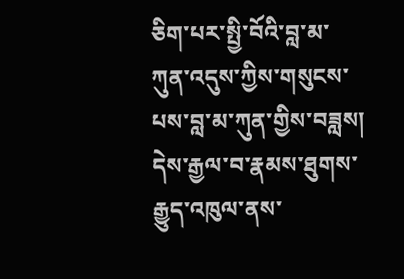ཅིག་པར་སྤྱི་བོའི་བླ་མ་ཀུན་འདུས་ཀྱིས་གསུངས་པས་བླ་མ་ཀུན་གྱིས་བཟླས། དེས་རྒྱལ་བ་རྣམས་ཐུགས་རྒྱུད་འཁུལ་ནས་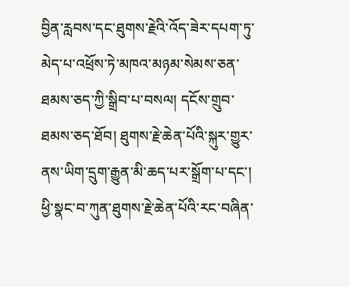བྱིན་རླབས་དང་ཐུགས་རྗེའི་འོད་ཟེར་དཔག་ཏུ་མེད་པ་འཕྲོས་ཏེ་མཁའ་མཉམ་སེམས་ཅན་ཐམས་ཅད་ཀྱི་སྒྲིབ་པ་བསལ། དངོས་གྲུབ་ཐམས་ཅད་ཐོབ། ཐུགས་རྗེ་ཆེན་པོའི་སྐུར་གྱུར་ནས་ཡིག་དྲུག་རྒྱུན་མི་ཆད་པར་སྒྲོག་པ་དང་། ཕྱི་སྣང་བ་ཀུན་ཐུགས་རྗེ་ཆེན་པོའི་རང་བཞིན་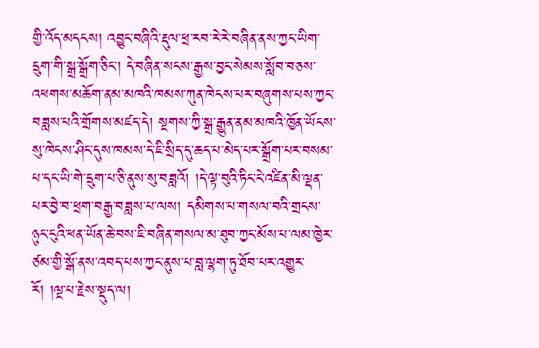གྱི་འོད་མདངས། འབྱུང་བཞིའི་རྡུལ་ཕྲ་རབ་རེ་རེ་བཞིན་ནས་ཀྱང་ཡིག་དྲུག་གི་སྒྲ་སྒྲོག་ཅིང་། དེ་བཞིན་སངས་རྒྱས་བྱང་སེམས་སློབ་བཅས་འཕགས་མཆོག་ནམ་མཁའི་ཁམས་ཀུན་ཁེངས་པར་བཞུགས་པས་ཀྱང་བཟླས་པའི་གྲོགས་མཛད་དེ། སྔགས་ཀྱི་སྒྲ་རྒྱུན་ནམ་མཁའི་ཁྱོན་ཡོངས་སུ་ཁེངས་ཤིང་དུས་ཁམས་དེ་ཇི་སྲིད་དུ་ཆད་པ་མེད་པར་སྒྲོག་པར་བསམ་པ་དང་ཡི་གེ་དྲུག་པ་ཅི་ནུས་སུ་བཟླའོ། །དེ་ལྟ་བུའི་ཏིང་ངེ་འཛིན་མི་ལྡན་པར་བྱེ་བ་ཕྲག་བརྒྱ་བཟླས་པ་ལས། དམིགས་པ་གསལ་བའི་གྲངས་ཉུང་ངུའི་ཕན་ཡོན་ཆེ་བས་ཇི་བཞིན་གསལ་མ་ཐུབ་ཀྱང་མོས་པ་ལམ་ཁྱེར་ཙམ་གྱི་སྒོ་ནས་འབད་པས་ཀྱང་ནུས་པ་བླ་ལྷག་ཏུ་ཐོབ་པར་འགྱུར་རོ། །ལྔ་པ་རྗེས་སྡུད་ལ།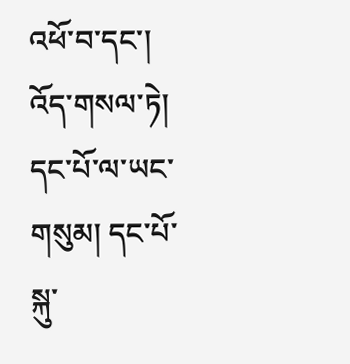འཕོ་བ་དང་། འོད་གསལ་ཏེ། དང་པོ་ལ་ཡང་གསུམ། དང་པོ་སྐུ་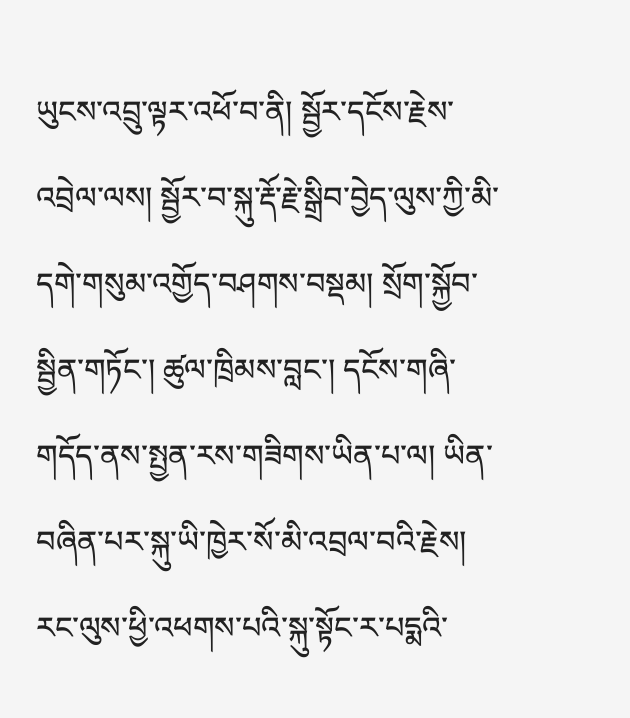ཡུངས་འབྲུ་ལྟར་འཕོ་བ་ནི། སྦྱོར་དངོས་རྗེས་འབྲེལ་ལས། སྦྱོར་བ་སྐུ་རྡོ་རྗེ་སྒྲིབ་བྱེད་ལུས་ཀྱི་མི་དགེ་གསུམ་འགྱོད་བཤགས་བསྡམ། སྲོག་སྐྱོབ་སྦྱིན་གཏོང་། ཚུལ་ཁྲིམས་བླང་། དངོས་གཞི་གདོད་ནས་སྤྱན་རས་གཟིགས་ཡིན་པ་ལ། ཡིན་བཞིན་པར་སྐུ་ཡི་ཁྱེར་སོ་མི་འབྲལ་བའི་རྗེས། རང་ལུས་ཕྱི་འཕགས་པའི་སྐུ་སྟོང་ར་པདྨའི་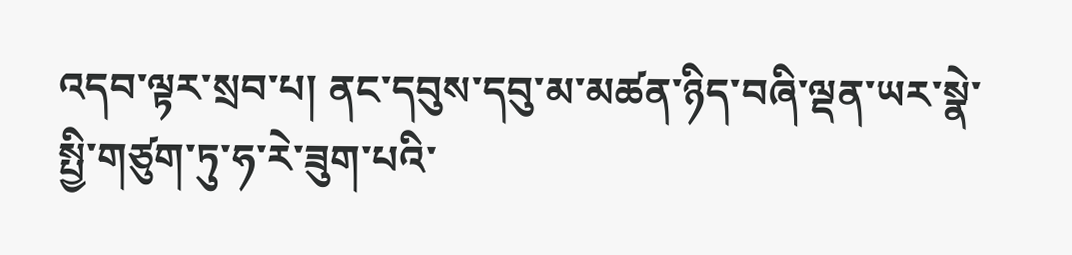འདབ་ལྟར་སྲབ་པ། ནང་དབུས་དབུ་མ་མཚན་ཉིད་བཞི་ལྡན་ཡར་སྣེ་སྤྱི་གཙུག་ཏུ་ཧ་རེ་ཟུག་པའི་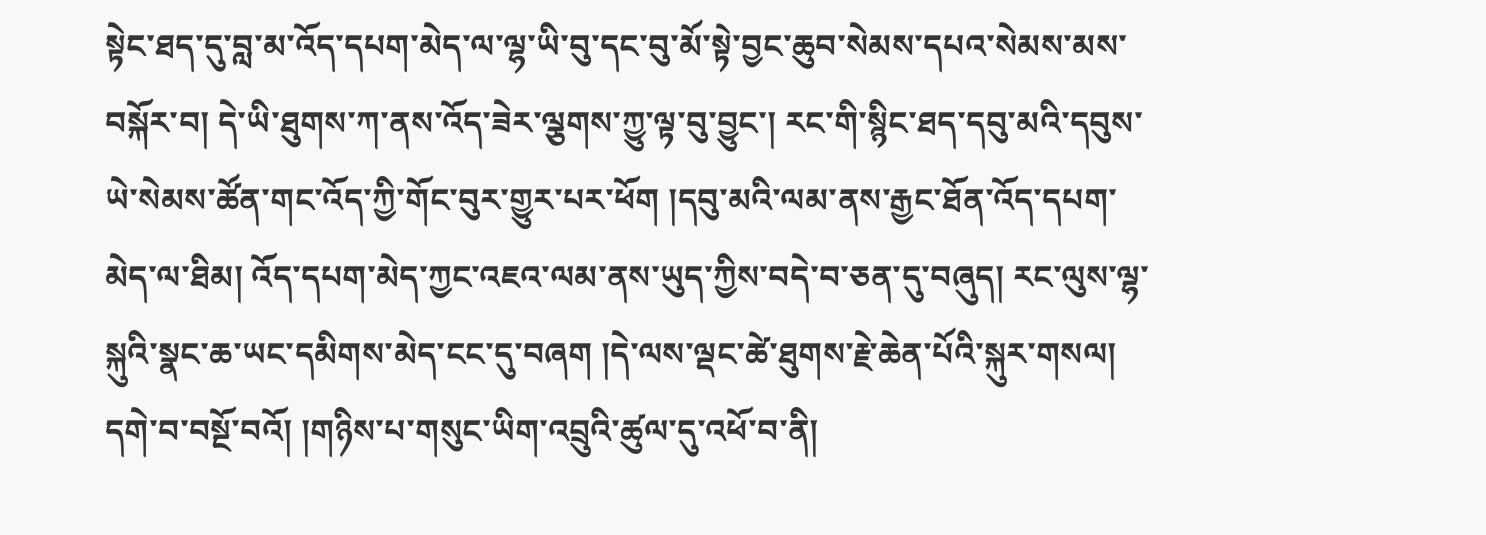སྟེང་ཐད་དུ་བླ་མ་འོད་དཔག་མེད་ལ་ལྷ་ཡི་བུ་དང་བུ་མོ་སྟེ་བྱང་ཆུབ་སེམས་དཔའ་སེམས་མས་བསྐོར་བ། དེ་ཡི་ཐུགས་ཀ་ནས་འོད་ཟེར་ལྕགས་ཀྱུ་ལྟ་བུ་བྱུང་། རང་གི་སྙིང་ཐད་དབུ་མའི་དབུས་ཡེ་སེམས་ཚོན་གང་འོད་ཀྱི་གོང་བུར་གྱུར་པར་ཕོག །དབུ་མའི་ལམ་ནས་རྒྱང་ཐོན་འོད་དཔག་མེད་ལ་ཐིམ། འོད་དཔག་མེད་ཀྱང་འཇའ་ལམ་ནས་ཡུད་ཀྱིས་བདེ་བ་ཅན་དུ་བཞུད། རང་ལུས་ལྷ་སྐུའི་སྣང་ཆ་ཡང་དམིགས་མེད་ངང་དུ་བཞག །དེ་ལས་ལྡང་ཚེ་ཐུགས་རྗེ་ཆེན་པོའི་སྐུར་གསལ། དགེ་བ་བསྔོ་བའོ། །གཉིས་པ་གསུང་ཡིག་འབྲུའི་ཚུལ་དུ་འཕོ་བ་ནི།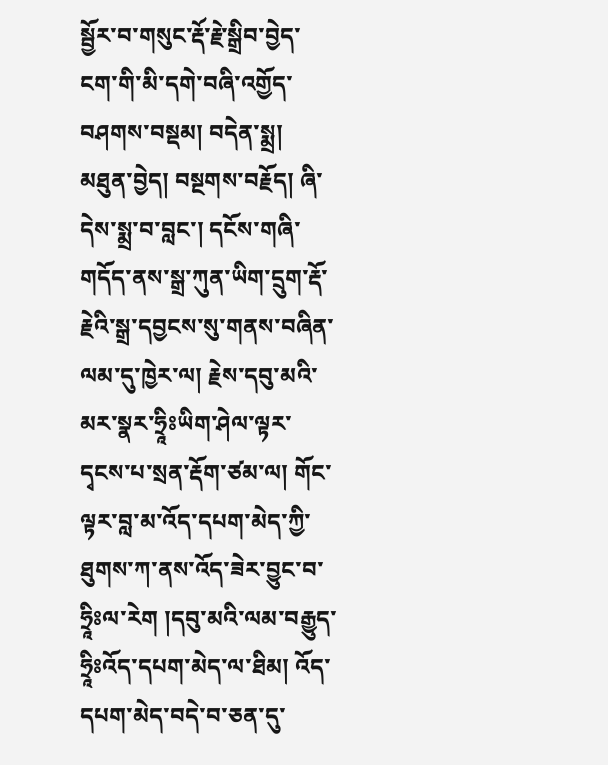སྦྱོར་བ་གསུང་རྡོ་རྗེ་སྒྲིབ་བྱེད་ངག་གི་མི་དགེ་བཞི་འགྱོད་བཤགས་བསྡམ། བདེན་སྨྲ། མཐུན་བྱེད། བསྔགས་བརྗོད། ཞི་དེས་སྨྲ་བ་བླང་། དངོས་གཞི་གདོད་ནས་སྒྲ་ཀུན་ཡིག་དྲུག་རྡོ་རྗེའི་སྒྲ་དབྱངས་སུ་གནས་བཞིན་ལམ་དུ་ཁྱེར་ལ། རྗེས་དབུ་མའི་མར་སྣར་ཧྲཱིཿཡིག་ཤེལ་ལྟར་དྭངས་པ་སྲན་རྡོག་ཙམ་ལ། གོང་ལྟར་བླ་མ་འོད་དཔག་མེད་ཀྱི་ཐུགས་ཀ་ནས་འོད་ཟེར་བྱུང་བ་ཧྲཱིཿལ་རེག །དབུ་མའི་ལམ་བརྒྱུད་ཧྲཱིཿའོད་དཔག་མེད་ལ་ཐིམ། འོད་དཔག་མེད་བདེ་བ་ཅན་དུ་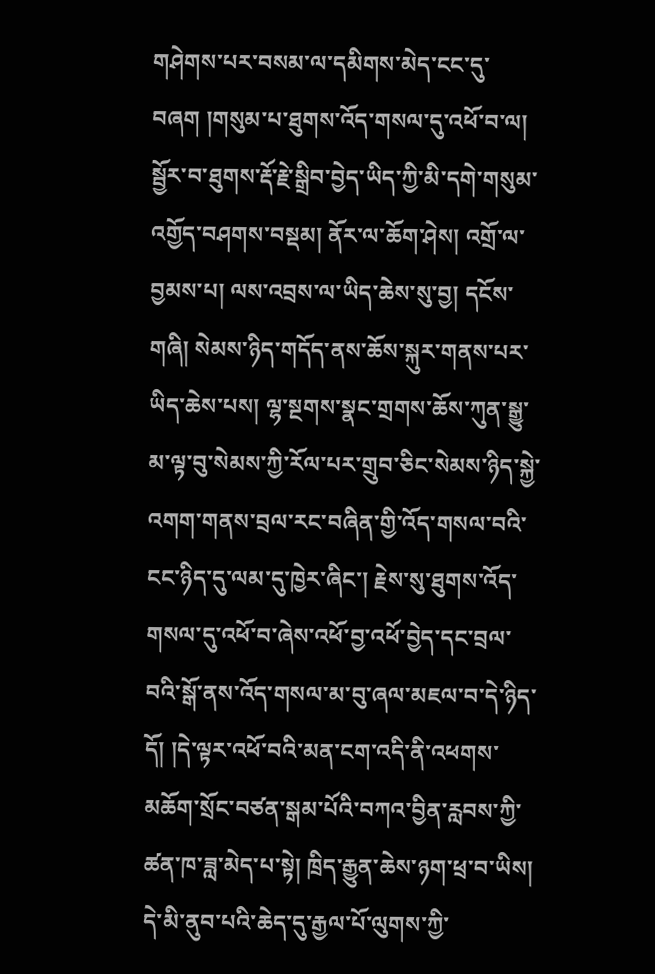གཤེགས་པར་བསམ་ལ་དམིགས་མེད་ངང་དུ་བཞག །གསུམ་པ་ཐུགས་འོད་གསལ་དུ་འཕོ་བ་ལ། སྦྱོར་བ་ཐུགས་རྡོ་རྗེ་སྒྲིབ་བྱེད་ཡིད་ཀྱི་མི་དགེ་གསུམ་འགྱོད་བཤགས་བསྡམ། ནོར་ལ་ཆོག་ཤེས། འགྲོ་ལ་བྱམས་པ། ལས་འབྲས་ལ་ཡིད་ཆེས་སུ་བྱ། དངོས་གཞི། སེམས་ཉིད་གདོད་ནས་ཆོས་སྐུར་གནས་པར་ཡིད་ཆེས་པས། ལྷ་སྔགས་སྣང་གྲགས་ཆོས་ཀུན་སྒྱུ་མ་ལྟ་བུ་སེམས་ཀྱི་རོལ་པར་གྲུབ་ཅིང་སེམས་ཉིད་སྐྱེ་འགག་གནས་བྲལ་རང་བཞིན་གྱི་འོད་གསལ་བའི་ངང་ཉིད་དུ་ལམ་དུ་ཁྱེར་ཞིང་། རྗེས་སུ་ཐུགས་འོད་གསལ་དུ་འཕོ་བ་ཞེས་འཕོ་བྱ་འཕོ་བྱེད་དང་བྲལ་བའི་སྒོ་ནས་འོད་གསལ་མ་བུ་ཞལ་མཇལ་བ་དེ་ཉིད་དོ། །དེ་ལྟར་འཕོ་བའི་མན་ངག་འདི་ནི་འཕགས་མཆོག་སྲོང་བཙན་སྒམ་པོའི་བཀའ་བྱིན་རླབས་ཀྱི་ཚན་ཁ་ཟླ་མེད་པ་སྟེ། ཁྲིད་རྒྱུན་ཆེས་ཉག་ཕྲ་བ་ཡིས། དེ་མི་ནུབ་པའི་ཆེད་དུ་རྒྱལ་པོ་ལུགས་ཀྱི་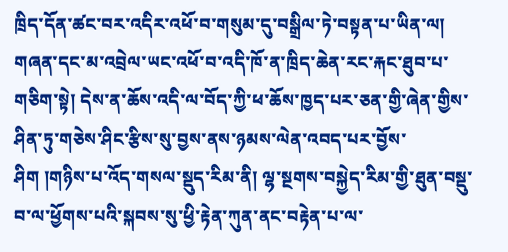ཁྲིད་དོན་ཚང་བར་འདིར་འཕོ་བ་གསུམ་དུ་བསྒྲིལ་ཏེ་བསྟན་པ་ཡིན་ལ། གཞན་དང་མ་འབྲེལ་ཡང་འཕོ་བ་འདི་ཁོ་ན་ཁྲིད་ཆེན་རང་རྐང་ཐུབ་པ་གཅིག་སྟེ། དེས་ན་ཆོས་འདི་ལ་བོད་ཀྱི་ཕ་ཆོས་ཁྱད་པར་ཅན་གྱི་ཞེན་གྱིས་ཤིན་ཏུ་གཅེས་ཤིང་རྩིས་སུ་བྱས་ནས་ཉམས་ལེན་འབད་པར་བྱོས་ཤིག །གཉིས་པ་འོད་གསལ་སྡུད་རིམ་ནི། ལྷ་སྔགས་བསྐྱེད་རིམ་གྱི་ཐུན་བསྡུ་བ་ལ་ཕྱོགས་པའི་སྐབས་སུ་ཕྱི་རྟེན་ཀུན་ནང་བརྟེན་པ་ལ་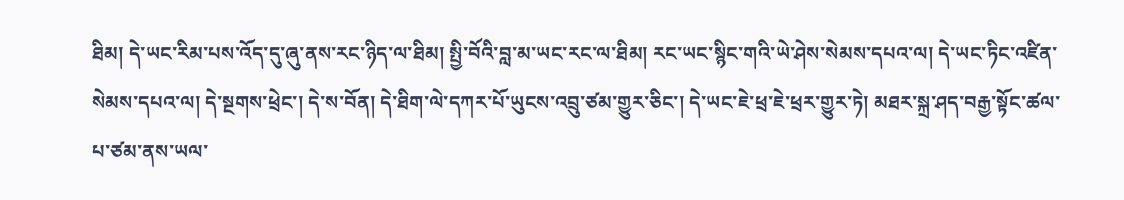ཐིམ། དེ་ཡང་རིམ་པས་འོད་དུ་ཞུ་ནས་རང་ཉིད་ལ་ཐིམ། སྤྱི་བོའི་བླ་མ་ཡང་རང་ལ་ཐིམ། རང་ཡང་སྙིང་གའི་ཡེ་ཤེས་སེམས་དཔའ་ལ། དེ་ཡང་ཏིང་འཛིན་སེམས་དཔའ་ལ། དེ་སྔགས་ཕྲེང་། དེ་ས་བོན། དེ་ཐིག་ལེ་དཀར་པོ་ཡུངས་འབྲུ་ཙམ་གྱུར་ཅིང་། དེ་ཡང་ཇེ་ཕྲ་ཇེ་ཕྲར་གྱུར་ཏེ། མཐར་སྐྲ་ཤད་བརྒྱ་སྟོང་ཚལ་པ་ཙམ་ནས་ཡལ་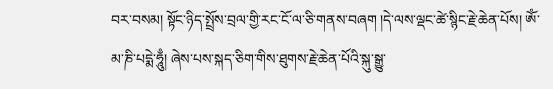བར་བསམ། སྟོང་ཉིད་སྤྲོས་བྲལ་གྱི་རང་ངོ་ལ་ཅི་གནས་བཞག །དེ་ལས་ལྡང་ཚེ་སྙིང་རྗེ་ཆེན་པོས། ཨོཾ་མ་ཎི་པདྨེ་ཧཱུྃ། ཞེས་པས་སྐད་ཅིག་གིས་ཐུགས་རྗེ་ཆེན་པོའི་སྐུ་སྒྱུ་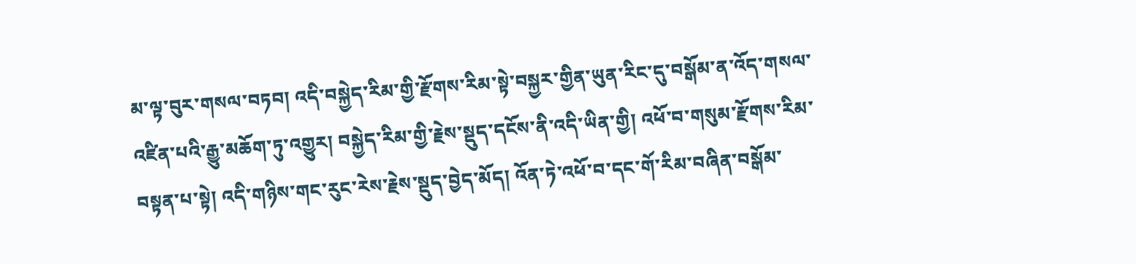མ་ལྟ་བུར་གསལ་བཏབ། འདི་བསྐྱེད་རིམ་གྱི་རྫོགས་རིམ་སྟེ་བསྐྱར་གྱིན་ཡུན་རིང་དུ་བསྒོམ་ན་འོད་གསལ་འཛིན་པའི་རྒྱུ་མཆོག་ཏུ་འགྱུར། བསྐྱེད་རིམ་གྱི་རྗེས་སྡུད་དངོས་ནི་འདི་ཡིན་གྱི། འཕོ་བ་གསུམ་རྫོགས་རིམ་བསྟན་པ་སྟེ། འདི་གཉིས་གང་རུང་རེས་རྗེས་སྡུད་བྱེད་མོད། འོན་ཏེ་འཕོ་བ་དང་གོ་རིམ་བཞིན་བསྒོམ་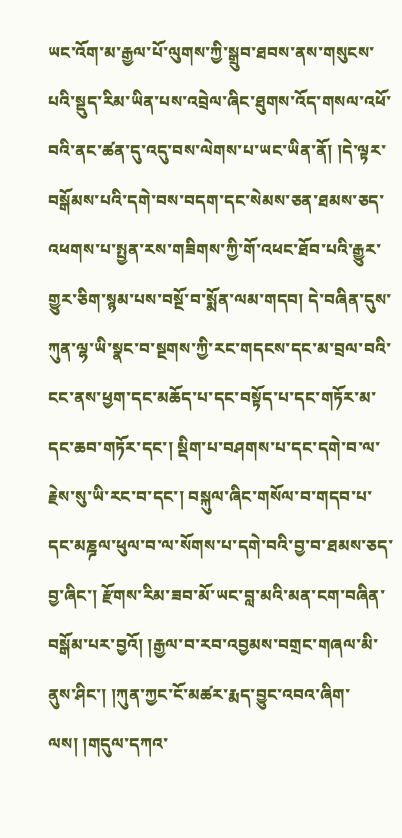ཡང་འོག་མ་རྒྱལ་པོ་ལུགས་ཀྱི་སྒྲུབ་ཐབས་ནས་གསུངས་པའི་སྡུད་རིམ་ཡིན་པས་འབྲེལ་ཞིང་ཐུགས་འོད་གསལ་འཕོ་བའི་ནང་ཚན་དུ་འདུ་བས་ལེགས་པ་ཡང་ཡིན་ནོ། །དེ་ལྟར་བསྒོམས་པའི་དགེ་བས་བདག་དང་སེམས་ཅན་ཐམས་ཅད་འཕགས་པ་སྤྱན་རས་གཟིགས་ཀྱི་གོ་འཕང་ཐོབ་པའི་རྒྱུར་གྱུར་ཅིག་སྙམ་པས་བསྔོ་བ་སྨོན་ལམ་གདབ། དེ་བཞིན་དུས་ཀུན་ལྷ་ཡི་སྣང་བ་སྔགས་ཀྱི་རང་གདངས་དང་མ་བྲལ་བའི་ངང་ནས་ཕྱག་དང་མཆོད་པ་དང་བསྟོད་པ་དང་གཏོར་མ་དང་ཆབ་གཏོར་དང་། སྡིག་པ་བཤགས་པ་དང་དགེ་བ་ལ་རྗེས་སུ་ཡི་རང་བ་དང་། བསྐུལ་ཞིང་གསོལ་བ་གདབ་པ་དང་མཎྜལ་ཕུལ་བ་ལ་སོགས་པ་དགེ་བའི་བྱ་བ་ཐམས་ཅད་བྱ་ཞིང་། རྫོགས་རིམ་ཟབ་མོ་ཡང་བླ་མའི་མན་ངག་བཞིན་བསྒོམ་པར་བྱའོ། །རྒྱལ་བ་རབ་འབྱམས་བགྲང་གཞལ་མི་ནུས་ཤིང་། །ཀུན་ཀྱང་ངོ་མཚར་རྨད་བྱུང་འབའ་ཞིག་ལས། །གདུལ་དཀའ་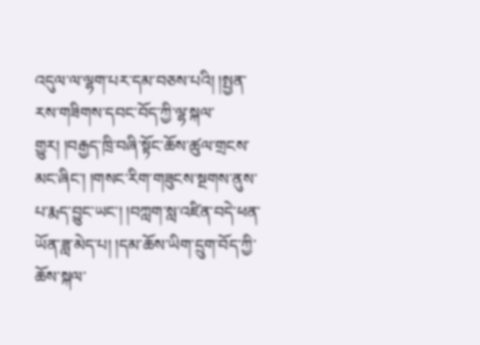འདུལ་ལ་ལྷག་པར་དམ་བཅས་པའི། །སྤྱན་རས་གཟིགས་དབང་བོད་ཀྱི་ལྷ་སྐལ་གྱུར། །བརྒྱད་ཁྲི་བཞི་སྟོང་ཆོས་ཚུལ་གྲངས་མང་ཞིང་། །གསང་རིག་གཟུངས་སྔགས་ནུས་པ་རྨད་བྱུང་ཡང་། །བཀླག་སླ་འཛིན་བདེ་ཕན་ཡོན་ཟླ་མེད་པ། །དམ་ཆོས་ཡིག་དྲུག་བོད་ཀྱི་ཆོས་སྐལ་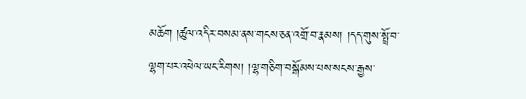མཆོག །ཚུལ་འདིར་བསམ་ནས་གངས་ཅན་འགྲོ་བ་རྣམས། །དད་གུས་སྤྲོ་བ་ལྷག་པར་འཕེལ་ཡང་རིགས། །ལྷ་གཅིག་བསྒོམས་པས་སངས་རྒྱས་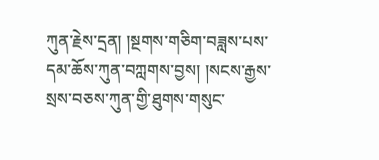ཀུན་རྗེས་དྲན། །སྔགས་གཅིག་བཟླས་པས་དམ་ཆོས་ཀུན་བཀླགས་བྱས། །སངས་རྒྱས་སྲས་བཅས་ཀུན་གྱི་ཐུགས་གསུང་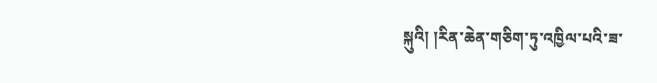སྐུའི། །རིན་ཆེན་གཅིག་ཏུ་འཁྱིལ་པའི་ཟ་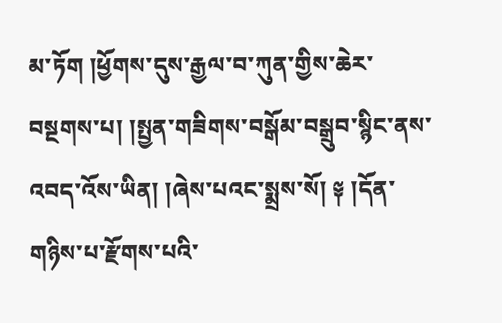མ་ཏོག །ཕྱོགས་དུས་རྒྱལ་བ་ཀུན་གྱིས་ཆེར་བསྔགས་པ། །སྤྱན་གཟིགས་བསྒོམ་བསྒྲུབ་སྙིང་ནས་འབད་འོས་ཡིན། །ཞེས་པའང་སྨྲས་སོ། ༈ །དོན་གཉིས་པ་རྫོགས་པའི་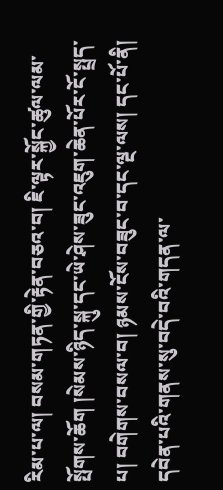རིམ་པ་ལ། བསམ་གཏན་གྱི་རྟེན་བཅའ་བ། ཇི་ལྟར་སྐྱོང་ཚུལ་ལམ་སྤོགས་ཆོག །སེམས་ཉིད་སྐུ་དང་ཡེ་ཤེས་ཟུང་འཇུག་ཆེན་པོར་ངོ་སྤྲད་པ། བགེགས་བསལ་བ། ཉམས་ངོས་བཟུང་བ་དང་ལྔ་ལས། དང་པོ་ནི། དབེན་པའི་གནས་སུ་བདེ་བའི་གདན་ལ་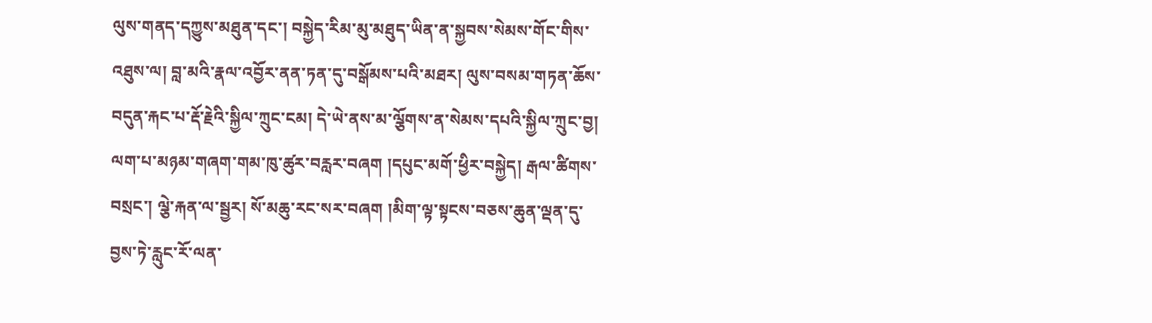ལུས་གནད་དཀྱུས་མཐུན་དང་། བསྐྱེད་རིམ་མུ་མཐུད་ཡིན་ན་སྐྱབས་སེམས་གོང་གིས་འཐུས་ལ། བླ་མའི་རྣལ་འབྱོར་ནན་ཏན་དུ་བསྒོམས་པའི་མཐར། ལུས་བསམ་གཏན་ཆོས་བདུན་རྐང་པ་རྡོ་རྗེའི་སྐྱིལ་ཀྲུང་ངམ། དེ་ཡེ་ནས་མ་ལྕོགས་ན་སེམས་དཔའི་སྐྱིལ་ཀྲུང་བྱ། ལག་པ་མཉམ་གཞག་གམ་ཁུ་ཚུར་བརླར་བཞག །དཔུང་མགོ་ཕྱིར་བསྐྱེད། རྒལ་ཚིགས་བསྲང་། ལྕེ་རྐན་ལ་སྦྱར། སོ་མཆུ་རང་སར་བཞག །མིག་ལྟ་སྟངས་བཅས་ཆུན་ལྡན་དུ་བྱས་ཏེ་རླུང་རོ་ལན་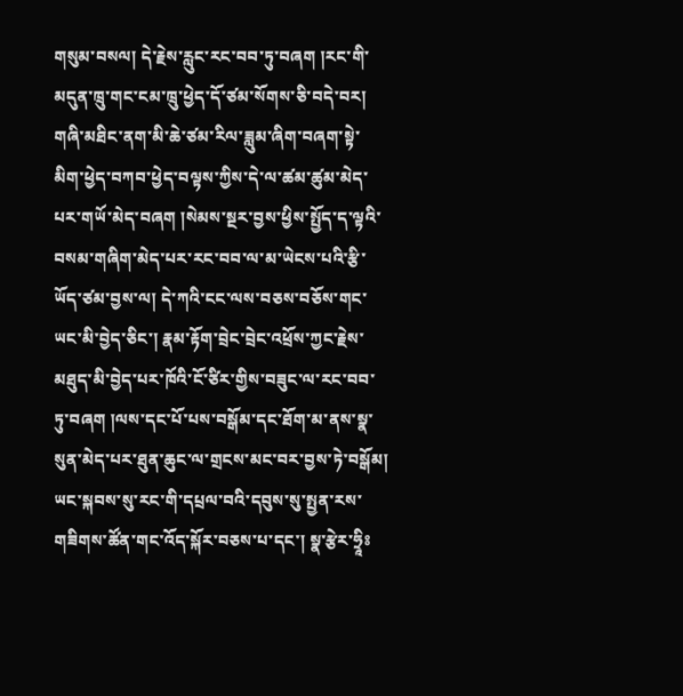གསུམ་བསལ། དེ་རྗེས་རླུང་རང་བབ་ཏུ་བཞག །རང་གི་མདུན་ཁྲུ་གང་ངམ་ཁྲུ་ཕྱེད་དོ་ཙམ་སོགས་ཅི་བདེ་བར། གཞི་མཐིང་ནག་མི་ཆེ་ཙམ་རིལ་ཟླུམ་ཞིག་བཞག་སྟེ་མིག་ཕྱེད་བཀབ་ཕྱེད་བལྟས་ཀྱིས་དེ་ལ་ཚམ་ཚུམ་མེད་པར་གཡོ་མེད་བཞག །སེམས་སྔར་བྱས་ཕྱིས་སྤྱོད་ད་ལྟའི་བསམ་གཞིག་མེད་པར་རང་བབ་ལ་མ་ཡེངས་པའི་རྩི་ཡོད་ཙམ་བྱས་ལ། དེ་ཀའི་ངང་ལས་བཅས་བཅོས་གང་ཡང་མི་བྱེད་ཅིང་། རྣམ་རྟོག་བྲེང་བྲེང་འཕྲོས་ཀྱང་རྗེས་མཐུད་མི་བྱེད་པར་ཁོའི་ངོ་ཙིར་གྱིས་བཟུང་ལ་རང་བབ་ཏུ་བཞག །ལས་དང་པོ་པས་བསྒོམ་དང་ཐོག་མ་ནས་སྣ་སུན་མེད་པར་ཐུན་ཆུང་ལ་གྲངས་མང་བར་བྱས་ཏེ་བསྒོམ། ཡང་སྐབས་སུ་རང་གི་དཔྲལ་བའི་དབུས་སུ་སྤྱན་རས་གཟིགས་ཚོན་གང་འོད་སྐོར་བཅས་པ་དང་། སྣ་རྩེར་ཧྲཱིཿ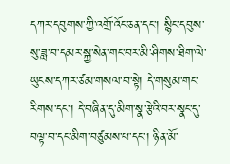དཀར་དབུགས་ཀྱི་འགྲོ་འོང་ཅན་དང་། སྙིང་དབུས་སུ་ཟླ་བ་དམར་སྐྱ་སེན་གང་བར་མི་ཤིགས་ཐིག་ལེ་ཡུངས་དཀར་ཙམ་གསལ་བ་སྟེ། དེ་གསུམ་གང་རིགས་དང་། དེ་བཞིན་དུ་མིག་སྣ་རྩེའི་བར་སྣང་དུ་བལྟ་བ་དང་མིག་བཙུམས་པ་དང་། ཉིན་མོ་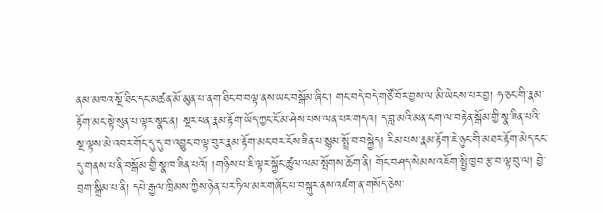ནམ་མཁའ་སྔོ་ཐིང་དང་མཚན་མོ་མུན་པ་ནག་ཐིང་བ་བལྟ་ནས་ཡང་བསྒོམ་ཞིང་། གང་བདེ་བདེ་གཙོ་བོར་བྱས་ལ་མི་ཡེངས་པར་བྱ། ཧ་ཅང་གི་རྣམ་རྟོག་མང་སྟེ་སུན་པ་ལྟར་སྣང་ན། སྔར་ཕན་རྣམ་རྟོག་ཡོད་ཀྱང་ངོ་མ་ཤེས་པས་ལན་པར་གདའ། ད་བླ་མའི་མན་ངག་ལ་བརྟེན་སྒོམ་གྱི་སྣ་ཟིན་པའི་སྔ་ལྟས་མེ་འབར་གོང་དུ་དུ་བ་འབྱུང་བ་ལྟ་བུར་རྣམ་རྟོག་མང་བར་ངོས་ཟིན་པ་སྙམ་སྤྲོ་བ་བསྐྱེད། རིམ་པས་རྣམ་རྟོག་ཇེ་ཉུང་གི་མཐར་རྟོག་མེད་ངང་དུ་གནས་པ་ནི་བསྒོམ་གྱི་སྣ་ཁ་ཟིན་པའོ། །གཉིས་པ་ཇི་ལྟར་སྐྱོང་ཚུལ་ལམ་སྤོགས་ཆོག་ནི། གོང་བཤད་སེམས་འཇོག་སྤྱི་ཁྱབ་རྩ་བ་ལྟ་བུ་ལ། བྱེ་བྲག་སྒྲིམ་པ་ནི། དཔེ་རྒྱལ་ཁྲིམས་ཀྱིས་ཉེན་པར་ཏིལ་མར་གཞོང་པ་བསྐུར་ནས་འཛག་ན་གསོད་ཅེས་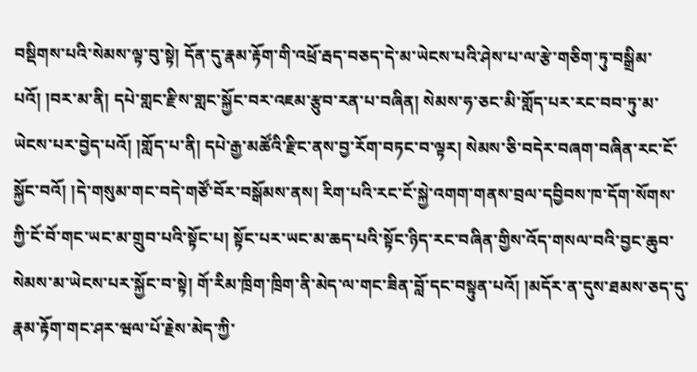བསྡིགས་པའི་སེམས་ལྟ་བུ་སྟེ། དོན་དུ་རྣམ་རྟོག་གི་འཕྲོ་རྦད་བཅད་དེ་མ་ཡེངས་པའི་ཤེས་པ་ལ་རྩེ་གཅིག་ཏུ་བསྒྲིམ་པའོ། །བར་མ་ནི། དཔེ་གླང་རྫིས་གླང་སྐྱོང་བར་འཇམ་རྩུབ་རན་པ་བཞིན། སེམས་ཧ་ཅང་མི་གློད་པར་རང་བབ་ཏུ་མ་ཡེངས་པར་བྱེད་པའོ། །གློད་པ་ནི། དཔེ་རྒྱ་མཚོའི་རྫིང་ནས་བྱ་རོག་བཏང་བ་ལྟར། སེམས་ཅི་བདེར་བཞག་བཞིན་རང་ངོ་སྐྱོང་བའོ། །དེ་གསུམ་གང་བདེ་གཙོ་བོར་བསྒོམས་ནས། རིག་པའི་རང་ངོ་སྐྱེ་འགག་གནས་བྲལ་དབྱིབས་ཁ་དོག་སོགས་ཀྱི་ངོ་བོ་གང་ཡང་མ་གྲུབ་པའི་སྟོང་པ། སྟོང་པར་ཡང་མ་ཆད་པའི་སྟོང་ཉིད་རང་བཞིན་གྱིས་འོད་གསལ་བའི་བྱང་ཆུབ་སེམས་མ་ཡེངས་པར་སྐྱོང་བ་སྟེ། གོ་རིམ་ཁྲིག་ཁྲིག་ནི་མེད་ལ་གང་ཟིན་བློ་དང་བསྟུན་པའོ། །མདོར་ན་དུས་ཐམས་ཅད་དུ་རྣམ་རྟོག་གང་ཤར་ཝལ་པོ་རྗེས་མེད་ཀྱི་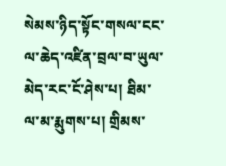སེམས་ཉིད་སྟོང་གསལ་ངང་ལ་ཆེད་འཛིན་བྲལ་བ་ཡུལ་མེད་རང་ངོ་ཤེས་པ། ཐིམ་ལ་མ་རྨུགས་པ། གྲིམས་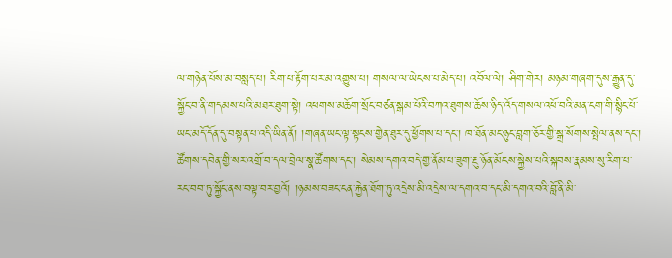ལ་གཉེན་པོས་མ་བསླད་པ། རིག་པ་རྟོག་པར་མ་འགྱུས་པ། གསལ་ལ་ཡེངས་པ་མེད་པ། འབོལ་ལེ། ཤིག་གེར། མཉམ་གཞག་དུས་རྒྱུན་དུ་སྐྱོང་བ་ནི་གདམས་པའི་མཐར་ཐུག་སྟེ། འཕགས་མཆོག་སྲོང་བཙན་སྒམ་པོའི་བཀའ་ཐུགས་ཆོས་ཉིད་འོད་གསལ་འཕོ་བའི་མན་ངག་གི་སྙིང་པོ་ཡང་མདོ་དོན་དུ་བསྟན་པ་འདི་ཡིན་ནོ། །གཞན་ཡང་ལྟ་སྟངས་གྱེན་ཐུར་དུ་ཕྱོགས་པ་དང་། ཁ་ཐོན་མང་ཉུང་བླག་ཅོར་གྱི་སྒྲ་སོགས་སྤེལ་ནས་དང་། ཚོགས་དབེན་གྱི་སར་འགྲོ་བ་དལ་བྲེལ་སྣ་ཚོགས་དང་། སེམས་དགའ་བདེ་གྱ་ནོམ་པ་ཟུག་རྔུ་ཉོན་མོངས་སྐྱེས་པའི་སྐབས་རྣམས་སུ་རིག་པ་རང་བབ་ཏུ་སྐྱོང་ནས་བལྟ་བར་བྱའོ། །ཉམས་བཟང་ངན་རྐྱེན་ཐོག་ཏུ་འདྲེས་མི་འདྲེས་ལ་དགའ་བ་དང་མི་དགའ་བའི་བློ་ནི་མི་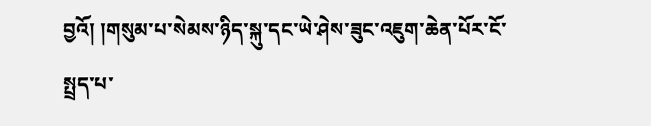བྱའོ། །གསུམ་པ་སེམས་ཉིད་སྐུ་དང་ཡེ་ཤེས་ཟུང་འཇུག་ཆེན་པོར་ངོ་སྤྲད་པ་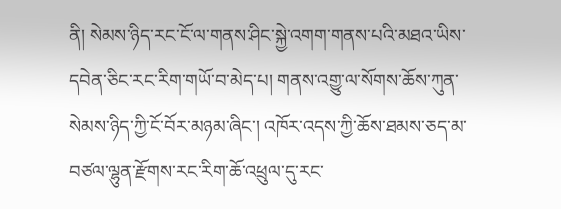ནི། སེམས་ཉིད་རང་ངོ་ལ་གནས་ཤིང་སྐྱེ་འགག་གནས་པའི་མཐའ་ཡིས་དབེན་ཅིང་རང་རིག་གཡོ་བ་མེད་པ། གནས་འགྱུ་ལ་སོགས་ཆོས་ཀུན་སེམས་ཉིད་ཀྱི་ངོ་བོར་མཉམ་ཞིང་། འཁོར་འདས་ཀྱི་ཆོས་ཐམས་ཅད་མ་བཙལ་ལྷུན་རྫོགས་རང་རིག་ཆོ་འཕྲུལ་དུ་རང་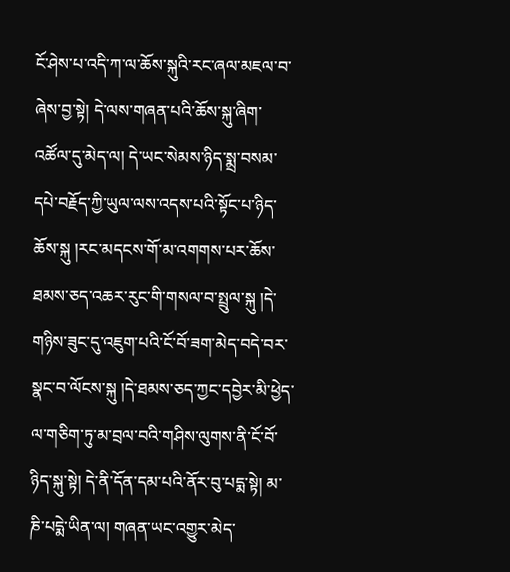ངོ་ཤེས་པ་འདི་ཀ་ལ་ཆོས་སྐུའི་རང་ཞལ་མཇལ་བ་ཞེས་བྱ་སྟེ། དེ་ལས་གཞན་པའི་ཆོས་སྐུ་ཞིག་འཚོལ་དུ་མེད་ལ། དེ་ཡང་སེམས་ཉིད་སྨྲ་བསམ་དཔེ་བརྗོད་ཀྱི་ཡུལ་ལས་འདས་པའི་སྟོང་པ་ཉིད་ཆོས་སྐུ །རང་མདངས་གོ་མ་འགགས་པར་ཆོས་ཐམས་ཅད་འཆར་རུང་གི་གསལ་བ་སྤྲུལ་སྐུ །དེ་གཉིས་ཟུང་དུ་འཇུག་པའི་ངོ་བོ་ཟག་མེད་བདེ་བར་སྣང་བ་ལོངས་སྐུ །དེ་ཐམས་ཅད་ཀྱང་དབྱེར་མི་ཕྱེད་ལ་གཅིག་ཏུ་མ་བྲལ་བའི་གཤིས་ལུགས་ནི་ངོ་བོ་ཉིད་སྐུ་སྟེ། དེ་ནི་དོན་དམ་པའི་ནོར་བུ་པདྨ་སྟེ། མ་ཎི་པདྨེ་ཡིན་ལ། གཞན་ཡང་འགྱུར་མེད་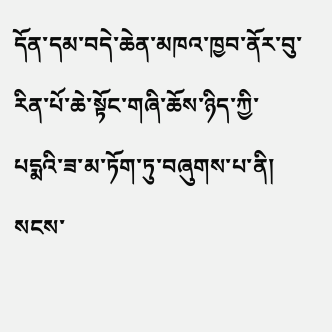དོན་དམ་བདེ་ཆེན་མཁའ་ཁྱབ་ནོར་བུ་རིན་པོ་ཆེ་སྟོང་གཞི་ཆོས་ཉིད་ཀྱི་པདྨའི་ཟ་མ་ཏོག་ཏུ་བཞུགས་པ་ནི། སངས་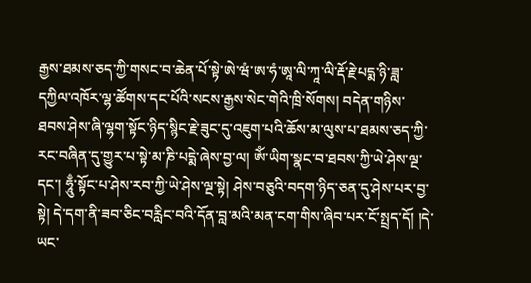རྒྱས་ཐམས་ཅད་ཀྱི་གསང་བ་ཆེན་པོ་སྟེ་ཨེ་ཝཾ་ཨ་ཧཾ་ཨཱ་ལི་ཀཱ་ལི་རྡོ་རྗེ་པདྨ་ཉི་ཟླ་དཀྱིལ་འཁོར་ལྷ་ཚོགས་དང་པོའི་སངས་རྒྱས་སེང་གེའི་ཁྲི་སོགས། བདེན་གཉིས་ཐབས་ཤེས་ཞི་ལྷག་སྟོང་ཉིད་སྙིང་རྗེ་ཟུང་དུ་འཇུག་པའི་ཆོས་མ་ལུས་པ་ཐམས་ཅད་ཀྱི་རང་བཞིན་དུ་གྱུར་པ་སྟེ་མ་ཎི་པདྨེ་ཞེས་བྱ་ལ། ཨོཾ་ཡིག་སྣང་བ་ཐབས་ཀྱི་ཡེ་ཤེས་ལྔ་དང་། ཧཱུྃ་སྟོང་པ་ཤེས་རབ་ཀྱི་ཡེ་ཤེས་ལྔ་སྟེ། ཤེས་བཅུའི་བདག་ཉིད་ཅན་དུ་ཤེས་པར་བྱ་སྟེ། དེ་དག་ནི་ཟབ་ཅིང་བརླིང་བའི་དོན་བླ་མའི་མན་ངག་གིས་ཞིབ་པར་ངོ་སྤྲད་དོ། །དེ་ཡང་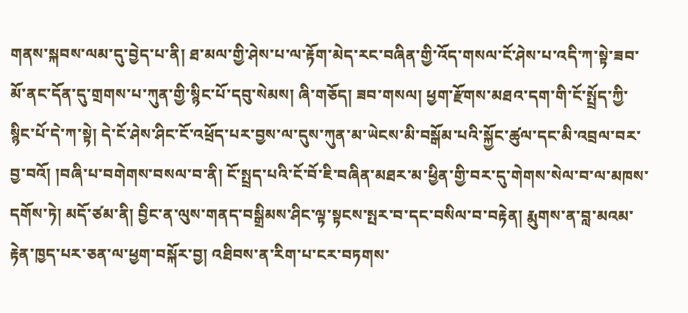གནས་སྐབས་ལམ་དུ་བྱེད་པ་ནི། ཐ་མལ་གྱི་ཤེས་པ་ལ་རྟོག་མེད་རང་བཞིན་གྱི་འོད་གསལ་ངོ་ཤེས་པ་འདི་ཀ་སྟེ་ཟབ་མོ་ནང་དོན་དུ་གྲགས་པ་ཀུན་གྱི་སྙིང་པོ་དབུ་སེམས། ཞི་གཅོད། ཟབ་གསལ། ཕྱག་རྫོགས་མཐའ་དག་གི་ངོ་སྤྲོད་ཀྱི་སྙིང་པོ་དེ་ཀ་སྟེ། དེ་ངོ་ཤེས་ཤིང་ངོ་འཕྲོད་པར་བྱས་ལ་དུས་ཀུན་མ་ཡེངས་མི་བསྒོམ་པའི་སྐྱོང་ཚུལ་དང་མི་འབྲལ་བར་བྱ་བའོ། །བཞི་པ་བགེགས་བསལ་བ་ནི། ངོ་སྤྲད་པའི་ངོ་བོ་ཇི་བཞིན་མཐར་མ་ཕྱིན་གྱི་བར་དུ་གེགས་སེལ་བ་ལ་མཁས་དགོས་ཏེ། མདོ་ཙམ་ནི། བྱིང་ན་ལུས་གནད་བསྒྲིམས་ཤིང་ལྟ་སྟངས་སྤར་བ་དང་བསིལ་བ་བརྟེན། རྨུགས་ན་བླ་མའམ་རྟེན་ཁྱད་པར་ཅན་ལ་ཕྱག་བསྐོར་བྱ། འཐིབས་ན་རིག་པ་ངར་བཏགས་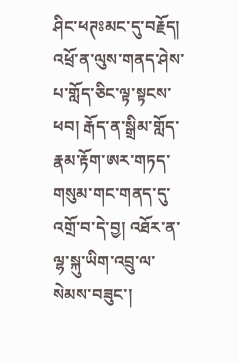ཤིང་ཕཊཿམང་དུ་བརྗོད། འཕྲོ་ན་ལུས་གནད་ཤེས་པ་གློད་ཅིང་ལྟ་སྟངས་ཕབ། རྒོད་ན་སྒྲིམ་གློད་རྣམ་རྟོག་ཨར་གཏད་གསུམ་གང་གནད་དུ་འགྲོ་བ་དེ་བྱ། འཐོར་ན་ལྷ་སྐུ་ཡིག་འབྲུ་ལ་སེམས་བཟུང་།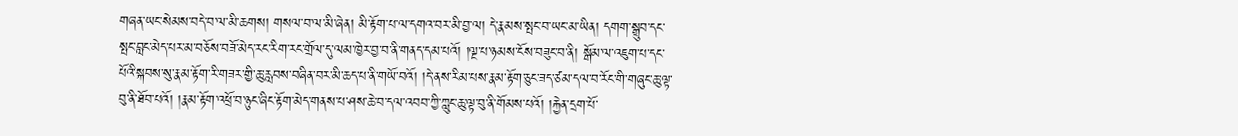གཞན་ཡང་སེམས་བདེ་བ་ལ་མི་ཆགས། གསལ་བ་ལ་མི་ཞེན། མི་རྟོག་པ་ལ་དགའ་བར་མི་བྱ་ལ། དེ་རྣམས་སྤང་བ་ཡང་མ་ཡིན། དགག་སྒྲུབ་དང་སྤང་བླང་མེད་པར་མ་བཅོས་བཟོ་མེད་རང་རིག་རང་གྲོལ་དུ་ལམ་ཁྱེར་བྱ་བ་ནི་གནད་དམ་པའོ། །ལྔ་པ་ཉམས་ངོས་བཟུང་བ་ནི། སྒོམ་ལ་འཇུག་པ་དང་པོའི་སྐབས་སུ་རྣམ་རྟོག་རི་གཟར་གྱི་ཆུ་རླབས་བཞིན་བར་མི་ཆད་པ་ནི་གཡོ་བའོ། །དེ་ནས་རིམ་པས་རྣམ་རྟོག་ཅུང་ཟད་ཙམ་དལ་བ་རོང་གི་གཞུང་ཆུ་ལྟ་བུ་ནི་ཐོབ་པའོ། །རྣམ་རྟོག་འཕྲོ་བ་ཉུང་ཞིང་རྟོག་མེད་གནས་པ་ཤས་ཆེ་བ་དལ་འབབ་ཀྱི་ཀླུང་ཆུ་ལྟ་བུ་ནི་གོམས་པའོ། །རྐྱེན་དྲག་པོ་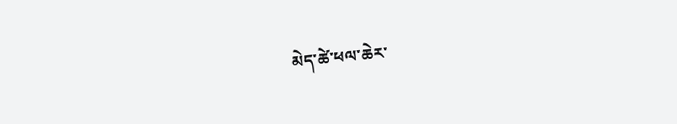མེད་ཚེ་ཕལ་ཆེར་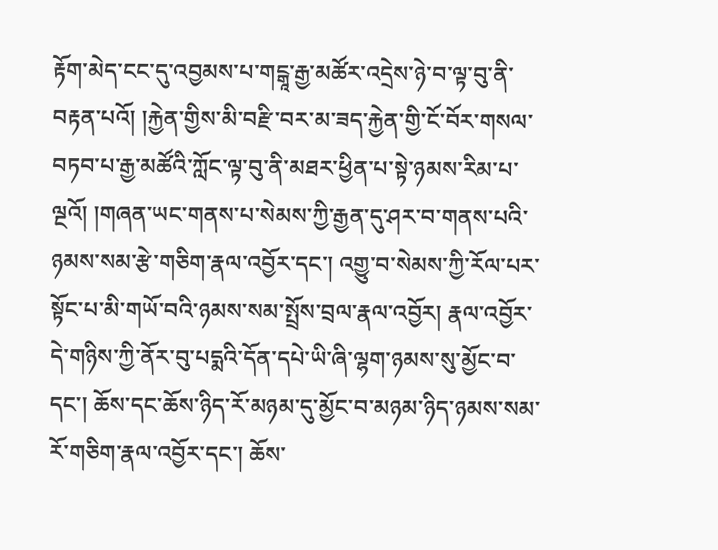རྟོག་མེད་ངང་དུ་འབྱམས་པ་གངྒཱ་རྒྱ་མཚོར་འདྲེས་ཉེ་བ་ལྟ་བུ་ནི་བརྟན་པའོ། །རྐྱེན་གྱིས་མི་བརྫི་བར་མ་ཟད་རྐྱེན་གྱི་ངོ་བོར་གསལ་བཏབ་པ་རྒྱ་མཚོའི་ཀློང་ལྟ་བུ་ནི་མཐར་ཕྱིན་པ་སྟེ་ཉམས་རིམ་པ་ལྔའོ། །གཞན་ཡང་གནས་པ་སེམས་ཀྱི་རྒྱན་དུ་ཤར་བ་གནས་པའི་ཉམས་སམ་རྩེ་གཅིག་རྣལ་འབྱོར་དང་། འགྱུ་བ་སེམས་ཀྱི་རོལ་པར་སྟོང་པ་མི་གཡོ་བའི་ཉམས་སམ་སྤྲོས་བྲལ་རྣལ་འབྱོར། རྣལ་འབྱོར་དེ་གཉིས་ཀྱི་ནོར་བུ་པདྨའི་དོན་དཔེ་ཡི་ཞི་ལྷག་ཉམས་སུ་མྱོང་བ་དང་། ཆོས་དང་ཆོས་ཉིད་རོ་མཉམ་དུ་མྱོང་བ་མཉམ་ཉིད་ཉམས་སམ་རོ་གཅིག་རྣལ་འབྱོར་དང་། ཆོས་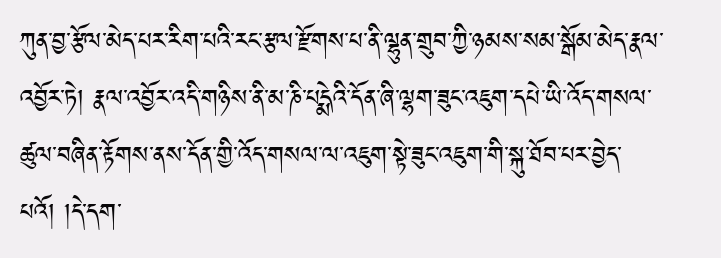ཀུན་བྱ་རྩོལ་མེད་པར་རིག་པའི་རང་རྩལ་རྫོགས་པ་ནི་ལྷུན་གྲུབ་ཀྱི་ཉམས་སམ་སྒོམ་མེད་རྣལ་འབྱོར་ཏེ། རྣལ་འབྱོར་འདི་གཉིས་ནི་མ་ཎི་པདྨེའི་དོན་ཞི་ལྷག་ཟུང་འཇུག་དཔེ་ཡི་འོད་གསལ་ཚུལ་བཞིན་རྟོགས་ནས་དོན་གྱི་འོད་གསལ་ལ་འཇུག་སྟེ་ཟུང་འཇུག་གི་སྐུ་ཐོབ་པར་བྱེད་པའོ། །དེ་དག་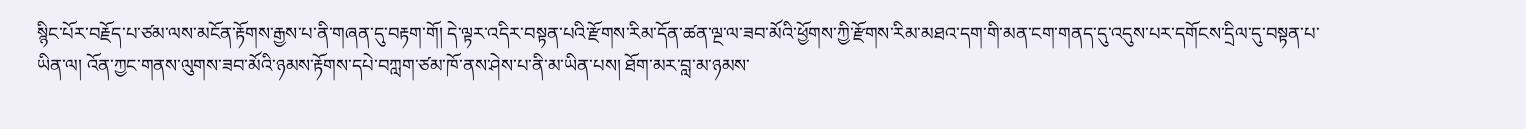སྙིང་པོར་བརྗོད་པ་ཙམ་ལས་མངོན་རྟོགས་རྒྱས་པ་ནི་གཞན་དུ་བརྟག་གོ། དེ་ལྟར་འདིར་བསྟན་པའི་རྫོགས་རིམ་དོན་ཚན་ལྔ་ལ་ཟབ་མོའི་ཕྱོགས་ཀྱི་རྫོགས་རིམ་མཐའ་དག་གི་མན་ངག་གནད་དུ་འདུས་པར་དགོངས་དྲིལ་དུ་བསྟན་པ་ཡིན་ལ། འོན་ཀྱང་གནས་ལུགས་ཟབ་མོའི་ཉམས་རྟོགས་དཔེ་བཀླག་ཙམ་ཁོ་ནས་ཤེས་པ་ནི་མ་ཡིན་པས། ཐོག་མར་བླ་མ་ཉམས་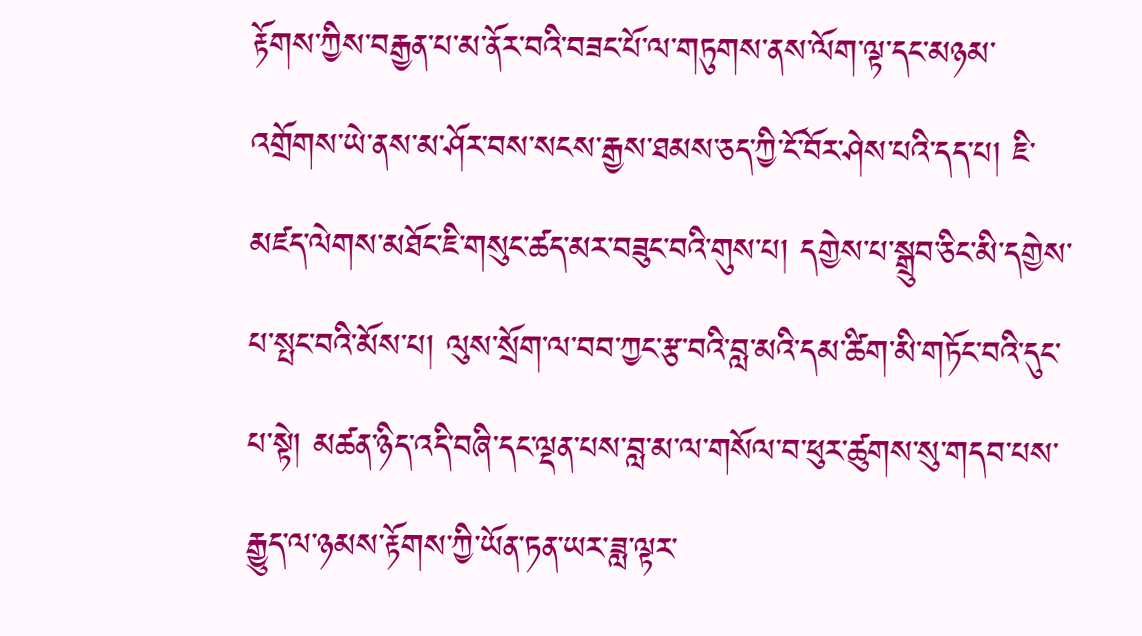རྟོགས་ཀྱིས་བརྒྱན་པ་མ་ནོར་བའི་བཟང་པོ་ལ་གཏུགས་ནས་ལོག་ལྟ་དང་མཉམ་འགྲོགས་ཡེ་ནས་མ་ཤོར་བས་སངས་རྒྱས་ཐམས་ཅད་ཀྱི་ངོ་བོར་ཤེས་པའི་དད་པ། ཇི་མཛད་ལེགས་མཐོང་ཇི་གསུང་ཚད་མར་བཟུང་བའི་གུས་པ། དགྱེས་པ་སྒྲུབ་ཅིང་མི་དགྱེས་པ་སྤང་བའི་མོས་པ། ལུས་སྲོག་ལ་བབ་ཀྱང་རྩ་བའི་བླ་མའི་དམ་ཚིག་མི་གཏོང་བའི་དུང་པ་སྟེ། མཚན་ཉིད་འདི་བཞི་དང་ལྡན་པས་བླ་མ་ལ་གསོལ་བ་ཕུར་ཚུགས་སུ་གདབ་པས་རྒྱུད་ལ་ཉམས་རྟོགས་ཀྱི་ཡོན་ཏན་ཡར་ཟླ་ལྟར་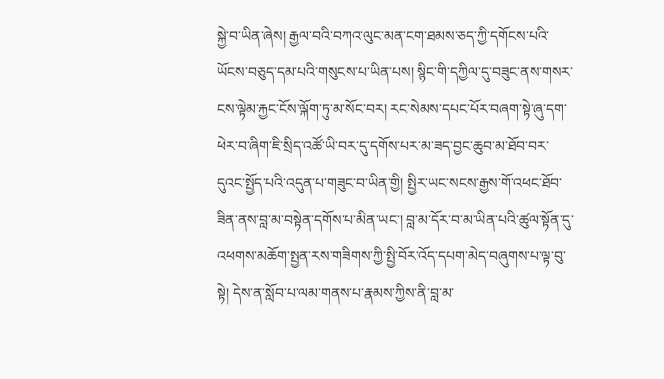སྐྱེ་བ་ཡིན་ཞེས། རྒྱལ་བའི་བཀའ་ལུང་མན་ངག་ཐམས་ཅད་ཀྱི་དགོངས་པའི་ཡོངས་བཅུད་དམ་པའི་གསུངས་པ་ཡིན་པས། སྙིང་གི་དཀྱིལ་དུ་བཟུང་ནས་གསར་ངས་ལྟེམ་རྐྱང་ངོས་ལྐོག་ཏུ་མ་སོང་བར། རང་སེམས་དཔང་པོར་བཞག་སྟེ་ཞུ་དག་ཕེར་བ་ཞིག་ཇི་སྲིད་འཚོ་ཡི་བར་དུ་དགོས་པར་མ་ཟད་བྱང་ཆུབ་མ་ཐོབ་བར་དུའང་སྤྱོད་པའི་འདུན་པ་གཟུང་བ་ཡིན་གྱི། སྤྱིར་ཡང་སངས་རྒྱས་གོ་འཕང་ཐོབ་ཟིན་ནས་བླ་མ་བསྟེན་དགོས་པ་མིན་ཡང་། བླ་མ་དོར་བ་མ་ཡིན་པའི་ཚུལ་སྟོན་དུ་འཕགས་མཆོག་སྤྱན་རས་གཟིགས་ཀྱི་སྤྱི་བོར་འོད་དཔག་མེད་བཞུགས་པ་ལྟ་བུ་སྟེ། དེས་ན་སློབ་པ་ལམ་གནས་པ་རྣམས་ཀྱིས་ནི་བླ་མ་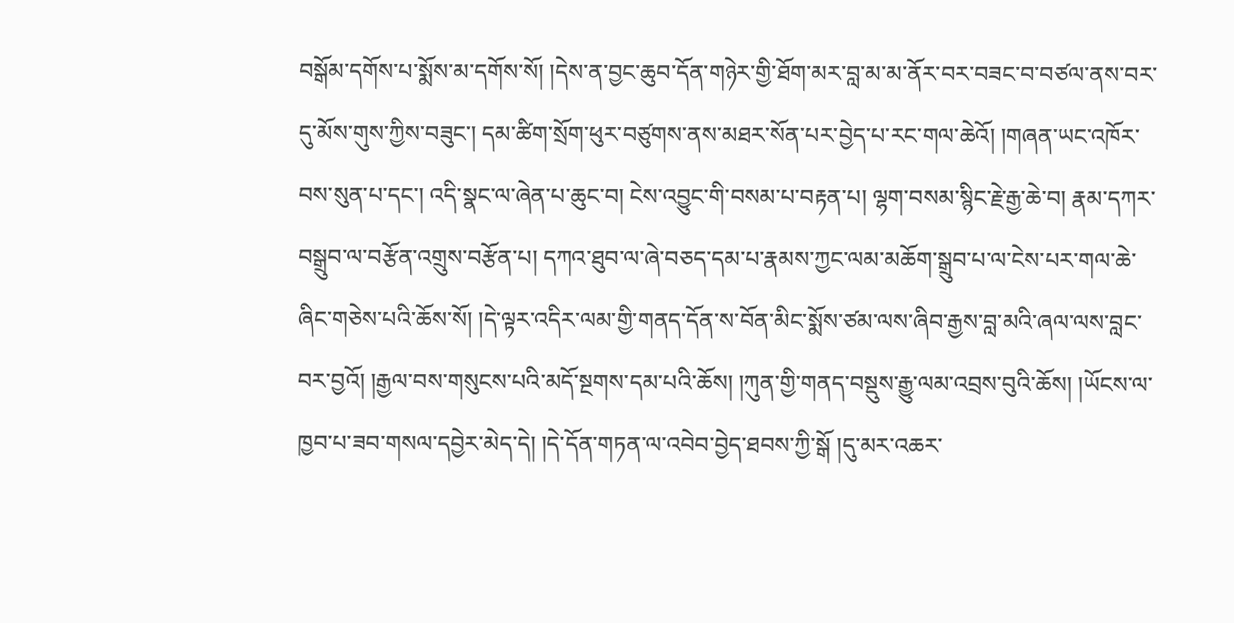བསྒོམ་དགོས་པ་སྨོས་མ་དགོས་སོ། །དེས་ན་བྱང་ཆུབ་དོན་གཉེར་གྱི་ཐོག་མར་བླ་མ་མ་ནོར་བར་བཟང་བ་བཙལ་ནས་བར་དུ་མོས་གུས་ཀྱིས་བཟུང་། དམ་ཚིག་སྲོག་ཕུར་བཙུགས་ནས་མཐར་སོན་པར་བྱེད་པ་རང་གལ་ཆེའོ། །གཞན་ཡང་འཁོར་བས་སུན་པ་དང་། འདི་སྣང་ལ་ཞེན་པ་ཆུང་བ། ངེས་འབྱུང་གི་བསམ་པ་བརྟན་པ། ལྷག་བསམ་སྙིང་རྗེ་རྒྱ་ཆེ་བ། རྣམ་དཀར་བསྒྲུབ་ལ་བརྩོན་འགྲུས་བརྩོན་པ། དཀའ་ཐུབ་ལ་ཞེ་བཅད་དམ་པ་རྣམས་ཀྱང་ལམ་མཆོག་སྒྲུབ་པ་ལ་ངེས་པར་གལ་ཆེ་ཞིང་གཅེས་པའི་ཆོས་སོ། །དེ་ལྟར་འདིར་ལམ་གྱི་གནད་དོན་ས་བོན་མིང་སྨོས་ཙམ་ལས་ཞིབ་རྒྱས་བླ་མའི་ཞལ་ལས་བླང་བར་བྱའོ། །རྒྱལ་བས་གསུངས་པའི་མདོ་སྔགས་དམ་པའི་ཆོས། །ཀུན་གྱི་གནད་བསྡུས་རྒྱུ་ལམ་འབྲས་བུའི་ཆོས། །ཡོངས་ལ་ཁྱབ་པ་ཟབ་གསལ་དབྱེར་མེད་དེ། །དེ་དོན་གཏན་ལ་འབེབ་བྱེད་ཐབས་ཀྱི་སྒོ །དུ་མར་འཆར་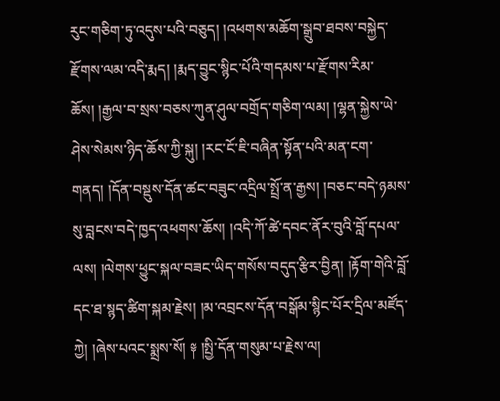རུང་གཅིག་ཏུ་འདུས་པའི་བཅུད། །འཕགས་མཆོག་སྒྲུབ་ཐབས་བསྐྱེད་རྫོགས་ལམ་འདི་རྨད། །རྨད་བྱུང་སྙིང་པོའི་གདམས་པ་རྫོགས་རིམ་ཆོས། །རྒྱལ་བ་སྲས་བཅས་ཀུན་ཤུལ་བགྲོད་གཅིག་ལམ། །ལྷན་སྐྱེས་ཡེ་ཤེས་སེམས་ཉིད་ཆོས་ཀྱི་སྐུ། །རང་ངོ་ཇི་བཞིན་སྟོན་པའི་མན་ངག་གནད། །དོན་བསྡུས་དོན་ཚང་བཟུང་འདྲིལ་སྤྲོ་ན་རྒྱས། །བཅང་བདེ་ཉམས་སུ་བླངས་བདེ་ཁྱད་འཕགས་ཆོས། །འདི་ཀོ་ཚེ་དབང་ནོར་བུའི་བློ་དཔལ་ལས། །ལེགས་ཕྱུང་སྐལ་བཟང་ཡིད་གསོས་བདུད་རྩིར་བྱིན། །རྟོག་གེའི་བློ་དང་ཐ་སྙད་ཚིག་སྐམ་རྗེས། །མ་འབྲངས་དོན་བསྒོམ་སྙིང་པོར་དྲིལ་མཛོད་ཀྱེ། །ཞེས་པའང་སྨྲས་སོ། ༈ །སྤྱི་དོན་གསུམ་པ་རྗེས་ལ།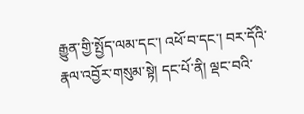རྒྱུན་གྱི་སྤྱོད་ལམ་དང་། འཕོ་བ་དང་། བར་དོའི་རྣལ་འབྱོར་གསུམ་སྟེ། དང་པོ་ནི། ལྡང་བའི་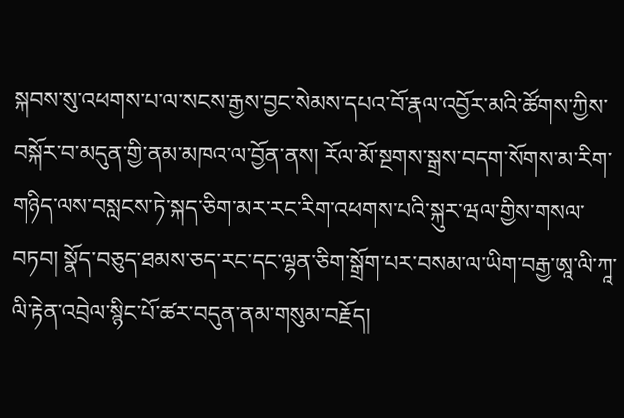སྐབས་སུ་འཕགས་པ་ལ་སངས་རྒྱས་བྱང་སེམས་དཔའ་བོ་རྣལ་འབྱོར་མའི་ཚོགས་ཀྱིས་བསྐོར་བ་མདུན་གྱི་ནམ་མཁའ་ལ་བྱོན་ནས། རོལ་མོ་སྔགས་སྒྲས་བདག་སོགས་མ་རིག་གཉིད་ལས་བསླངས་ཏེ་སྐད་ཅིག་མར་རང་རིག་འཕགས་པའི་སྐུར་ཝལ་གྱིས་གསལ་བཏབ། སྣོད་བཅུད་ཐམས་ཅད་རང་དང་ལྷན་ཅིག་སྒྲོག་པར་བསམ་ལ་ཡིག་བརྒྱ་ཨཱ་ལི་ཀཱ་ལི་རྟེན་འབྲེལ་སྙིང་པོ་ཚར་བདུན་ནམ་གསུམ་བརྗོད།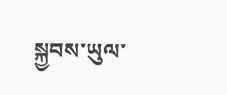སྐྱབས་ཡུལ་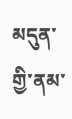མདུན་གྱི་ནམ་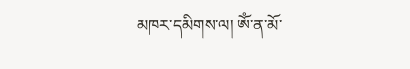མཁར་དམིགས་ལ། ཨོཾ་ན་མོ་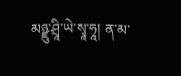མཉྫུ་ཤྲཱི་ཡེ་སྭཱ་ཧཱ། ན་མ་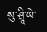སུ་ཤྲཱི་ཡེ་